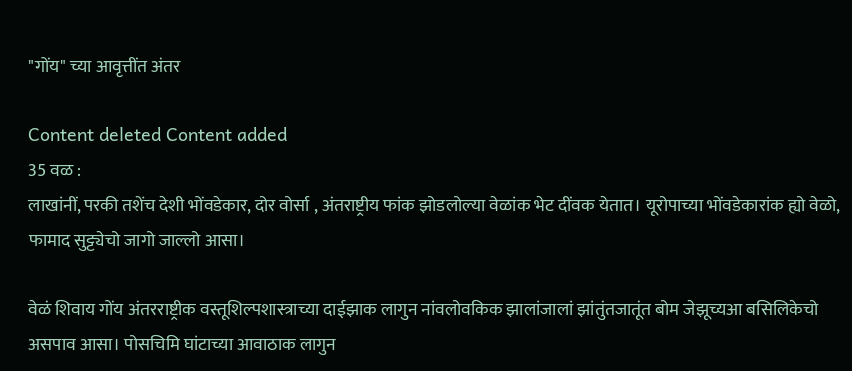"गोंय" च्या आवृत्तींत अंतर

Content deleted Content added
35 वळ :
लाखांनीं, परकी तशेंच देशी भोंवडेकार, दोर वोर्सा , अंतराष्ट्रीय फांक झोडलोल्या वेळांक भेट दींवक येतात। यूरोपाच्या भोंवडेकारांक ह्यो वेळो, फामाद सुट्ट्येचो जागो जाल्लो आसा।

वेळं शिवाय गोंय अंतरराष्ट्रीक वस्तूशिल्पशास्त्राच्या दाईझाक लागुन नांवलोवकिक झालांजालां झांतुंतजातूंत बोम जेझूच्यआ बसिलिकेचो असपाव आसा। पोसचिमि घांटाच्या आवाठाक लागुन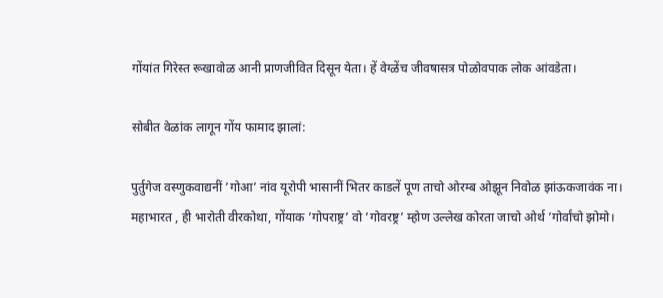गोंयांत गिरेस्त रूखावोळ आनी प्राणजीवित दिसून येता। हें वेग्ळेंच जीवषासत्र पोळोवपाक लोक आंवडेता।

सोबीत वेळांक लागून गोंय फामाद झालां:

पुर्तुगेज वस्णुकवाद्यनीं ’गोआ’ नांव यूरोपी भासानीं भितर काडलें पूण ताचो ओरम्ब ओझून निवोळ झांऊकजावंक ना। महाभारत , ही भारोती वीरकोथा, गोंयाक ’गोपराष्ट्र’ वो ’गोवरष्ट्र’ म्होण उल्लेख कोरता जाचो ओर्थ ’गोर्वांचो झोमो।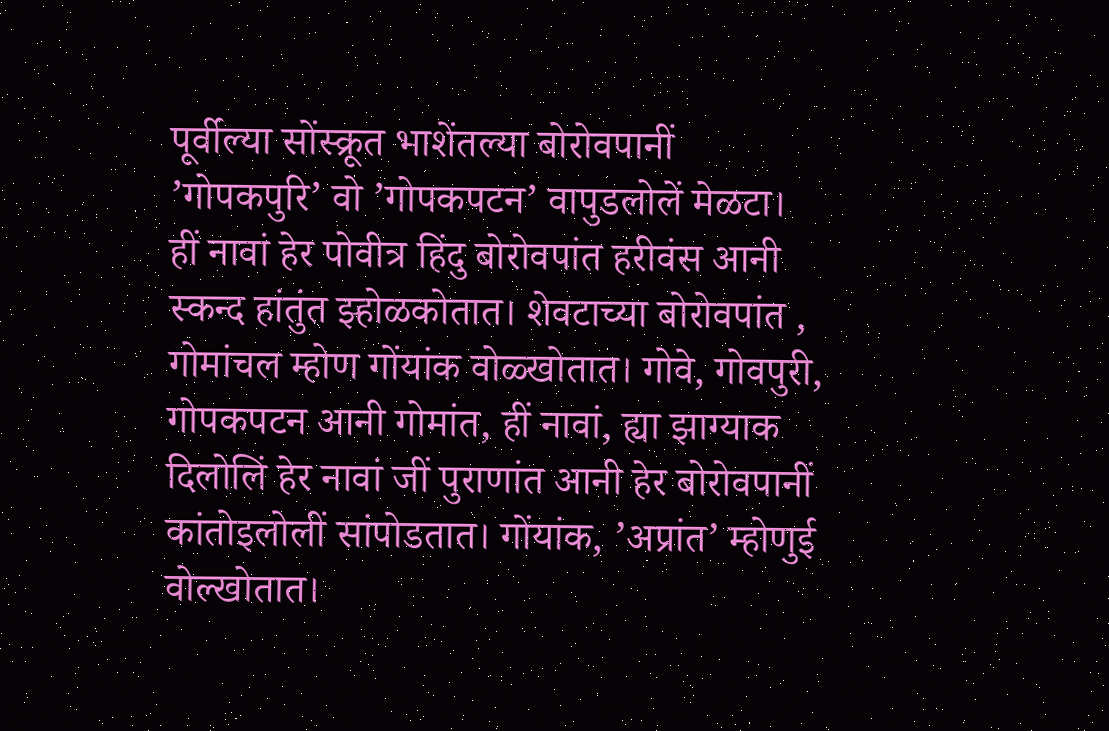पूर्वील्या सोंस्क्रूत भाशेंतल्या बोरोवपानीं ’गोपकपुरि’ वो ’गोपकपटन’ वापुडलोलें मेळटा।
हीं नावां हेर पोवीत्र हिंदु बोरोवपांत हरीवंस आनी स्कन्द हांतुंत झ्होळकोतात। शेवटाच्या बोरोवपांत , गोमांचल म्होण गोंयांक वोळ्खोतात। गोवे, गोवपुरी, गोपकपटन आनी गोमांत, हीं नावां, ह्या झाग्याक दिलोलिं हेर नावां जीं पुराणांत आनी हेर बोरोवपानीं कांतोइलोलीं सांपोडतात। गोंयांक, ’अप्रांत’ म्होणुई वोल्खोतात।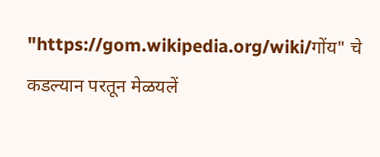"https://gom.wikipedia.org/wiki/गोंय" चे कडल्यान परतून मेळयलें